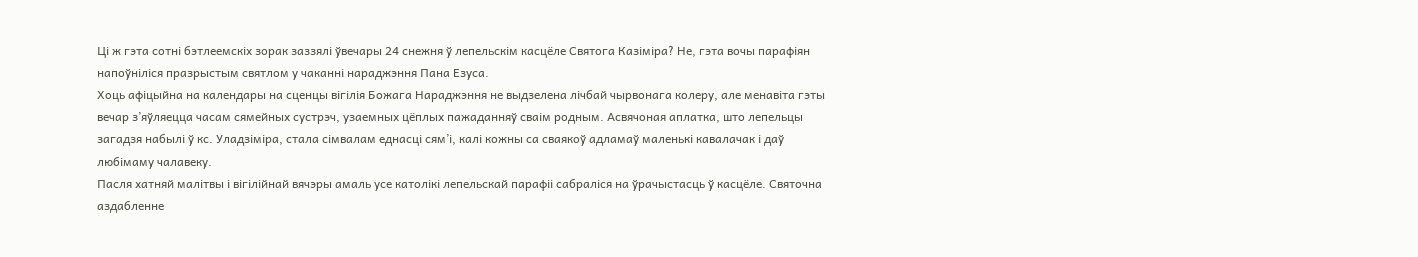Ці ж гэта сотні бэтлеемскіх зорак заззялі ўвечары 24 снежня ў лепельскім касцёле Святога Казіміра? Не, гэта вочы парафіян напоўніліся празрыстым святлом у чаканні нараджэння Пана Езуса.
Хоць афіцыйна на календары на сценцы вігілія Божага Нараджэння не выдзелена лічбай чырвонага колеру, але менавіта гэты вечар з’яўляецца часам сямейных сустрэч, узаемных цёплых пажаданняў сваім родным. Асвячоная аплатка, што лепельцы загадзя набылі ў кс. Уладзіміра, стала сімвалам еднасці сям’і, калі кожны са сваякоў адламаў маленькі кавалачак і даў любімаму чалавеку.
Пасля хатняй малітвы і вігілійнай вячэры амаль усе католікі лепельскай парафіі сабраліся на ўрачыстасць ў касцёле. Святочна аздабленне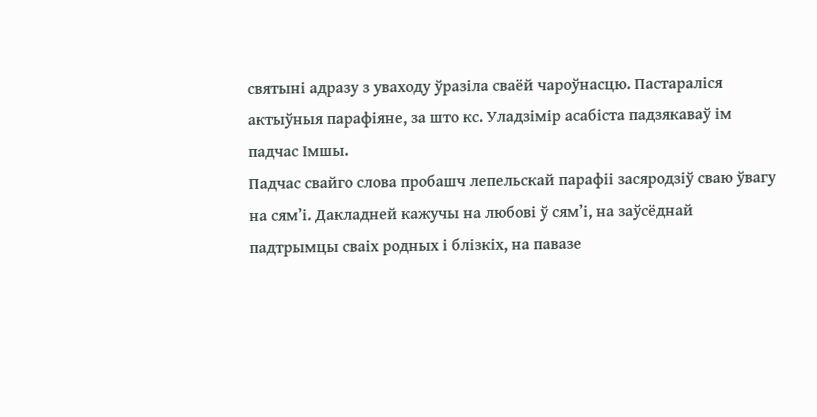святыні адразу з уваходу ўразіла сваёй чароўнасцю. Пастараліся актыўныя парафіяне, за што кс. Уладзімір асабіста падзякаваў ім падчас Імшы.
Падчас свайго слова пробашч лепельскай парафіі засяродзіў сваю ўвагу на сям’і. Дакладней кажучы на любові ў сям’і, на заўсёднай падтрымцы сваіх родных і блізкіх, на павазе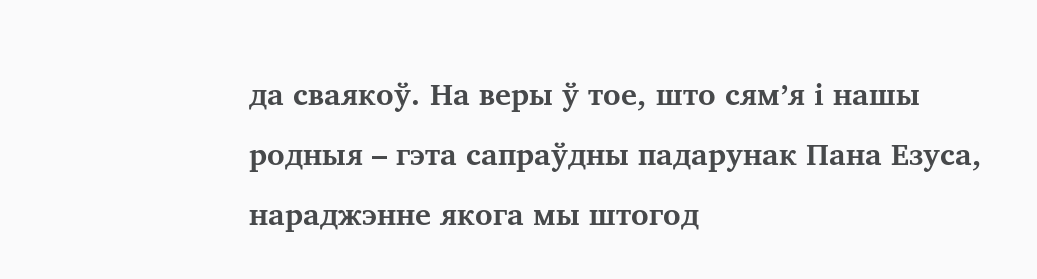да сваякоў. На веры ў тое, што сям’я і нашы родныя – гэта сапраўдны падарунак Пана Езуса, нараджэнне якога мы штогод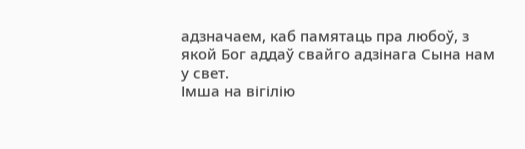адзначаем, каб памятаць пра любоў, з якой Бог аддаў свайго адзінага Сына нам у свет.
Імша на вігілію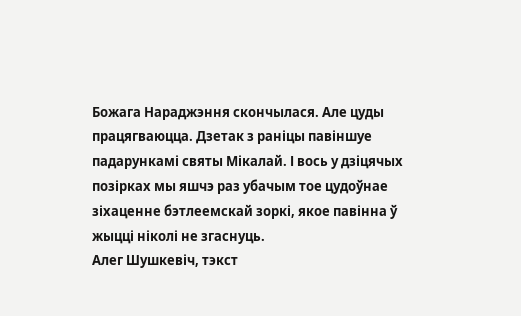Божага Нараджэння скончылася. Але цуды працягваюцца. Дзетак з раніцы павіншуе падарункамі святы Мікалай. І вось у дзіцячых позірках мы яшчэ раз убачым тое цудоўнае зіхаценне бэтлеемскай зоркі, якое павінна ў жыцці ніколі не згаснуць.
Алег Шушкевіч, тэкст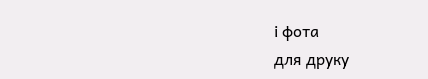і фота
для друку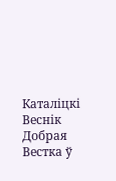Каталіцкі Веснік Добрая Вестка ў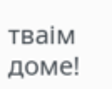тваім доме!